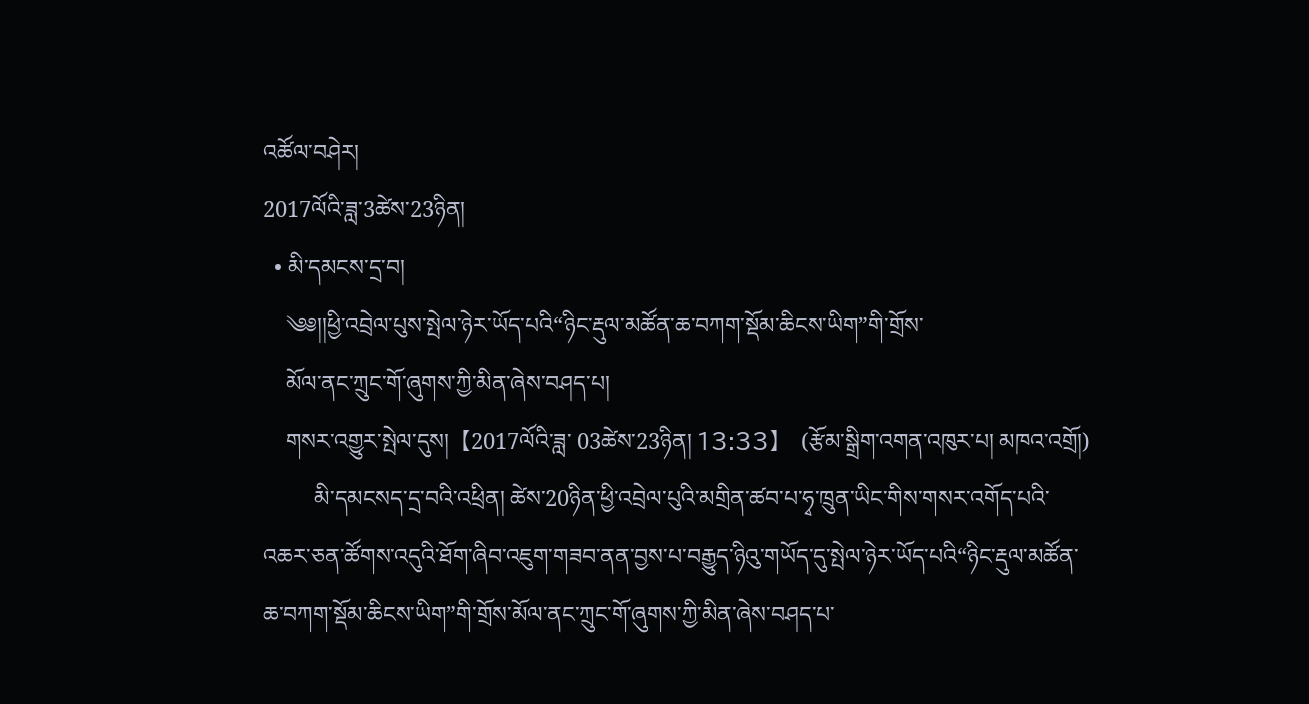འཚོལ་བཤེར།
2017ལོའི་ཟླ་3ཚེས་23ཉིན།
  • མི་དམངས་དྲ་བ།
    ༄༅།།ཕྱི་འབྲེལ་པུས་སྤེལ་ཉེར་ཡོད་པའི“ཉིང་རྡུལ་མཚོན་ཆ་བཀག་སྡོམ་ཆིངས་ཡིག”གི་གྲོས་
    མོལ་ནང་ཀྲུང་གོ་ཞུགས་ཀྱི་མིན་ཞེས་བཤད་པ།
    གསར་འགྱུར་སྤེལ་དུས།  【2017ལོའི་ཟླ་ 03ཚེས་23ཉིན། 13:33】   (རྩོམ་སྒྲིག་འགན་འཁུར་པ། མཁའ་འགྲོ།)
         མི་དམངསད་དྲ་བའི་འཕྲིན། ཚེས་20ཉིན་ཕྱི་འབྲེལ་པུའི་མགྲིན་ཚབ་པ་ཧྭ་ཁྲུན་ཡིང་གིས་གསར་འགོད་པའི་འཆར་ཅན་ཚོགས་འདུའི་ཐོག་ཞིབ་འཇུག་གཟབ་ནན་བྱས་པ་བརྒྱུད་ཉིའུ་གཡོད་དུ་སྤེལ་ཉེར་ཡོད་པའི“ཉིང་རྡུལ་མཚོན་ཆ་བཀག་སྡོམ་ཆིངས་ཡིག”གི་གྲོས་མོལ་ནང་ཀྲུང་གོ་ཞུགས་ཀྱི་མིན་ཞེས་བཤད་པ་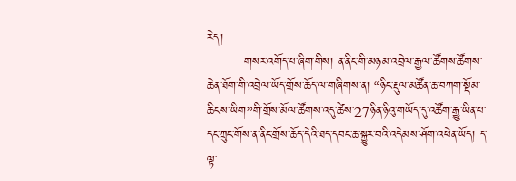རེད།
         གསར་འགོད་པ་ཞིག་གིས། ན་ནིང་གི་མཉམ་འབྲེལ་རྒྱལ་ཚོགས་ཚོགས་ཆེན་ཐོག་གི་འབྲེལ་ཡོད་གྲོས་ཆོད་ལ་གཞིགས་ན། “ཉིང་རྡུལ་མཚོན་ཆ་བཀག་སྡོམ་ཆིངས་ཡིག”གི་གྲོས་མོལ་ཚོགས་འདུ་ཚེས་27ཉིན་ཉིའུ་གཡོད་དུ་འཚོག་རྒྱུ་ཡིན་པ་དང་ཀྲུང་གོས་ན་ནིང་གྲོས་ཆོད་དེའི་ཐད་དབང་ཆ་སྐྱུར་བའི་འདེམས་ཤོག་འཕེན་ཡོད། ད་ལྟ་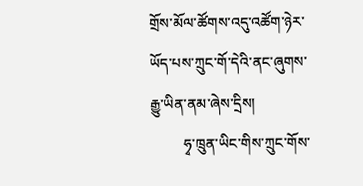གྲོས་མོལ་ཚོགས་འདུ་འཚོག་ཉེར་ཡོད་པས་ཀྲུང་གོ་དེའི་ནང་ཞུགས་རྒྱུ་ཡིན་ནམ་ཞེས་དྲིས།
         ཧྭ་ཁྲུན་ཡིང་གིས་ཀྲུང་གོས་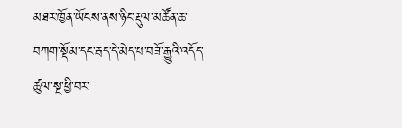མཐར་ཁྱོན་ཡོངས་ནས་ཉིང་རྡུལ་མཚོན་ཆ་བཀག་སྡོམ་དང་རྦད་དེ་མེད་པ་བཟོ་རྒྱུའི་འདོད་ཚུལ་སྔ་ཕྱི་བར་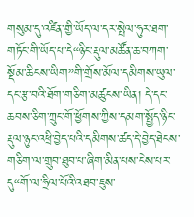གསུམ་དུ་འཛིན་གྱི་ཡོད་ལ་དར་སྤེལ་ཧུར་ཐག་གཏོང་གི་ཡོད་པ་དེ“ཉིང་རྡུལ་མཚོན་ཆ་བཀག་སྡོམ་ཆིངས་ཡིག”གི་གྲོས་མོལ་དམིགས་ཡུལ་དང་རྩ་བའི་ཐོག་གཅིག་མཚུངས་ཡིན། དེ་དང་ཆབས་ཅིག་ཀྲུང་གོ་ཕྱོགས་ཀྱིས་དམག་སྤྱོད་ཉིང་རྡུལ་ཉུང་འཕྲི་བྱེད་པའི་དམིགས་ཚད་དེ་བྱེད་ཐེངས་གཅིག་ལ་གྲུབ་ཐུབ་པ་ཞིག་མིན་པས་ངེས་པར་དུ“གོ་ལ་ཧྲིལ་པོའི་འཐབ་ཇུས་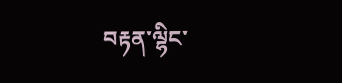བརྟན་ལྷིང་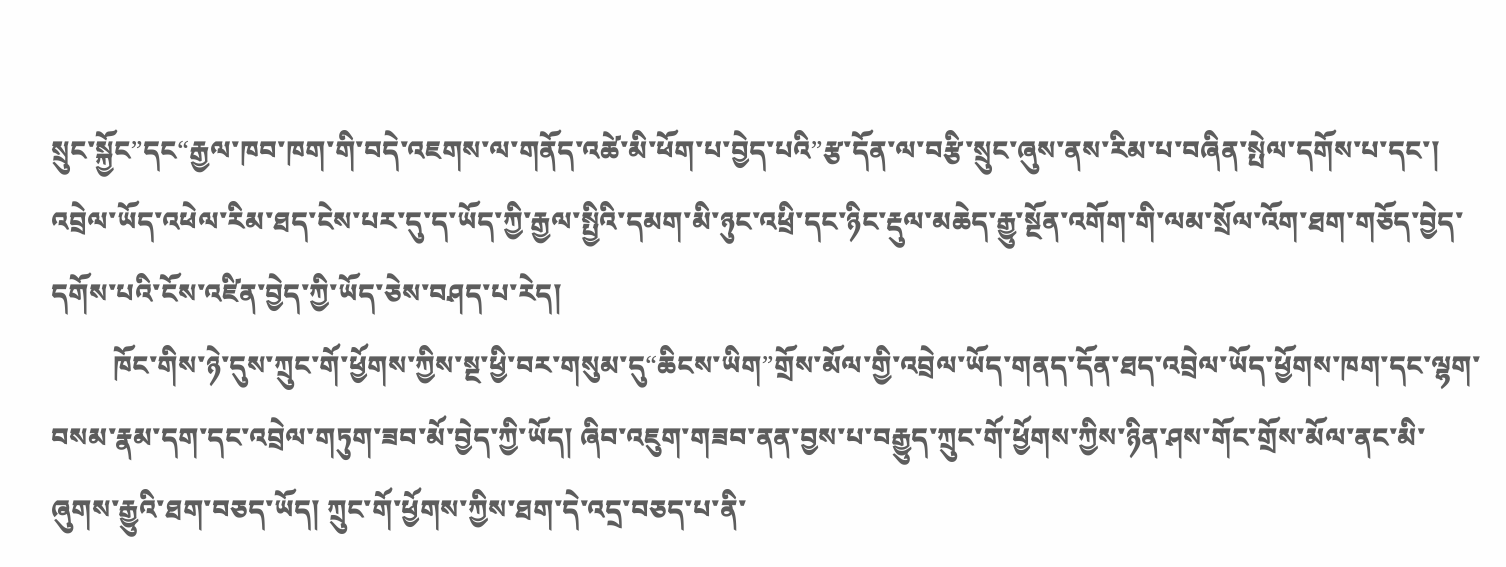སྲུང་སྐྱོང”དང“རྒྱལ་ཁབ་ཁག་གི་བདེ་འཇགས་ལ་གནོད་འཚེ་མི་ཕོག་པ་བྱེད་པའི”རྩ་དོན་ལ་བརྩི་སྲུང་ཞུས་ནས་རིམ་པ་བཞིན་སྤེལ་དགོས་པ་དང་། འབྲེལ་ཡོད་འཕེལ་རིམ་ཐད་ངེས་པར་དུ་ད་ཡོད་ཀྱི་རྒྱལ་སྤྱིའི་དམག་མི་ཉུང་འཕྲི་དང་ཉིང་རྡུལ་མཆེད་རྒྱུ་སྔོན་འགོག་གི་ལམ་སྲོལ་འོག་ཐག་གཅོད་བྱེད་དགོས་པའི་ངོས་འཛིན་བྱེད་ཀྱི་ཡོད་ཅེས་བཤད་པ་རེད།
         ཁོང་གིས་ཉེ་དུས་ཀྲུང་གོ་ཕྱོགས་ཀྱིས་སྔ་ཕྱི་བར་གསུམ་དུ“ཆིངས་ཡིག”གྲོས་མོལ་གྱི་འབྲེལ་ཡོད་གནད་དོན་ཐད་འབྲེལ་ཡོད་ཕྱོགས་ཁག་དང་ལྷག་བསམ་རྣམ་དག་དང་འབྲེལ་གཏུག་ཟབ་མོ་བྱེད་ཀྱི་ཡོད། ཞིབ་འཇུག་གཟབ་ནན་བྱས་པ་བརྒྱུད་ཀྲུང་གོ་ཕྱོགས་ཀྱིས་ཉིན་ཤས་གོང་གྲོས་མོལ་ནང་མི་ཞུགས་རྒྱུའི་ཐག་བཅད་ཡོད། ཀྲུང་གོ་ཕྱོགས་ཀྱིས་ཐག་དེ་འདྲ་བཅད་པ་ནི་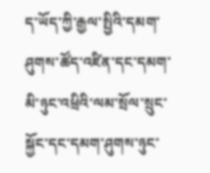ད་ཡོད་ཀྱི་རྒྱལ་སྤྱིའི་དམག་ཤུགས་ཚོད་འཛིན་དང་དམག་མི་ཉུང་འཕྲིའི་ལམ་སྲོལ་སྲུང་སྐྱོང་དང་དམག་ཤུགས་ཉུང་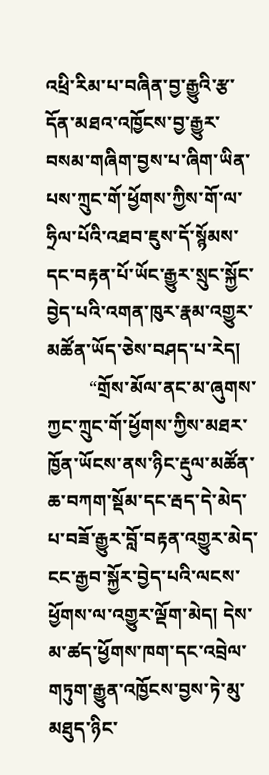འཕྲི་རིམ་པ་བཞིན་བྱ་རྒྱུའི་རྩ་དོན་མཐའ་འཁྱོངས་བྱ་རྒྱུར་བསམ་གཞིག་བྱས་པ་ཞིག་ཡིན་པས་ཀྲུང་གོ་ཕྱོགས་ཀྱིས་གོ་ལ་ཧྲིལ་པོའི་འཐབ་ཇུས་དོ་སྙོམས་དང་བརྟན་པོ་ཡོང་རྒྱུར་སྲུང་སྐྱོང་བྱེད་པའི་འགན་ཁུར་རྣམ་འགྱུར་མཚོན་ཡོད་ཅེས་བཤད་པ་རེད།
         “གྲོས་མོལ་ནང་མ་ཞུགས་ཀྱང་ཀྲུང་གོ་ཕྱོགས་ཀྱིས་མཐར་ཁྱོན་ཡོངས་ནས་ཉིང་རྡུལ་མཚོན་ཆ་བཀག་སྡོམ་དང་རྦད་དེ་མེད་པ་བཟོ་རྒྱུར་བློ་བརྟན་འགྱུར་མེད་ངང་རྒྱབ་སྐྱོར་བྱེད་པའི་ལངས་ཕྱོགས་ལ་འགྱུར་ལྡོག་མེད། དེས་མ་ཚད་ཕྱོགས་ཁག་དང་འབྲེལ་གཏུག་རྒྱུན་འཁྱོངས་བྱས་ཏེ་མུ་མཐུད་ཉིང་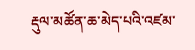རྡུལ་མཚོན་ཆ་མེད་པའི་འཛམ་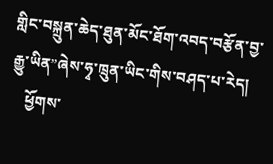གླིང་བསྐྲུན་ཆེད་ཐུན་མོང་ཐོག་འབད་བརྩོན་བྱ་རྒྱུ་ཡིན”ཞེས་ཧྭ་ཁྲུན་ཡིང་གིས་བཤད་པ་རེད།
    ཕྱོགས་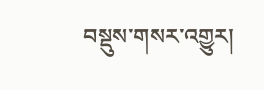བསྡུས་གསར་འགྱུར།